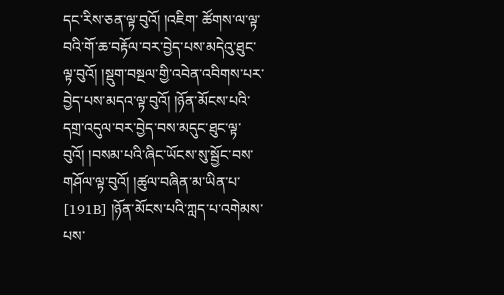དང་རིས་ཅན་ལྟ་བུའོ། །འཇིག་ ཚོགས་ལ་ལྟ་བའི་གོ་ཆ་བརྟོལ་བར་བྱེད་པས་མདེའུ་ཐུང་ལྟ་བུའོ། །སྡུག་བསྔལ་གྱི་འབེན་འབིགས་པར་བྱེད་པས་མདའ་ལྟ་བུའོ། །ཉོན་མོངས་པའི་དགྲ་འདུལ་བར་བྱེད་བས་མདུང་ཐུང་ལྟ་བུའོ། །བསམ་པའི་ཞིང་ཡོངས་སུ་སྦྱོང་བས་གཤོལ་ལྟ་བུའོ། །ཚུལ་བཞིན་མ་ཡིན་པ་ [191B] །ཉོན་མོངས་པའི་ཀླད་པ་འགེམས་པས་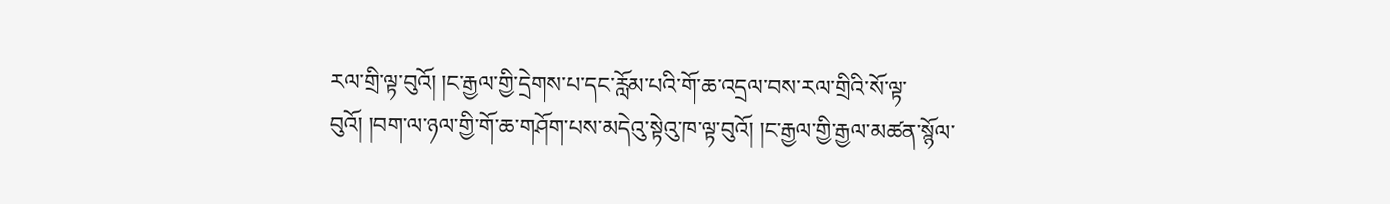རལ་གྲི་ལྟ་བུའོ། །ང་རྒྱལ་གྱི་དྲེགས་པ་དང་རློམ་པའི་གོ་ཆ་འདྲལ་བས་རལ་གྲིའི་སོ་ལྟ་བུའོ། །བག་ལ་ཉལ་གྱི་གོ་ཆ་གཤོག་པས་མདེའུ་སྟེའུ་ཁ་ལྟ་བུའོ། །ང་རྒྱལ་གྱི་རྒྱལ་མཚན་སྙོལ་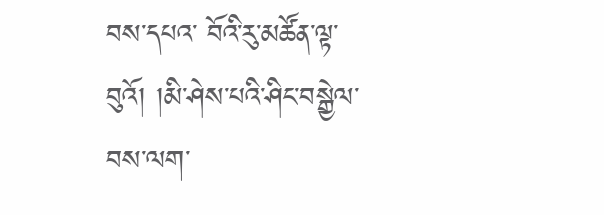བས་དཔའ་ བོའི་རུ་མཚོན་ལྟ་བུའོ། །མི་ཤེས་པའི་ཤིང་བསྒྱེལ་བས་ལག་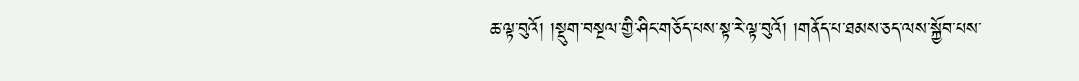ཆ་ལྟ་བུའོ། །སྡུག་བསྔལ་གྱི་ཤིང་གཅོད་པས་སྟ་རེ་ལྟ་བུའོ། །གནོད་པ་ཐམས་ཅད་ལས་སྐྱོབ་པས་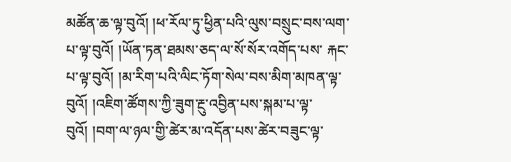མཚོན་ཆ་ལྟ་བུའོ། །ཕ་རོལ་ཏུ་ཕྱིན་པའི་ལུས་བསྲུང་བས་ལག་པ་ལྟ་བུའོ། །ཡོན་ཏན་ཐམས་ཅད་ལ་སོ་སོར་འགོད་པས་ རྐང་པ་ལྟ་བུའོ། །མ་རིག་པའི་ལིང་ཏོག་སེལ་བས་མིག་མཁན་ལྟ་བུའོ། །འཇིག་ཚོགས་ཀྱི་ཟུག་རྔུ་འབྱིན་པས་སྐམ་པ་ལྟ་བུའོ། །བག་ལ་ཉལ་གྱི་ཚེར་མ་འདོན་པས་ཚེར་བཟུང་ལྟ་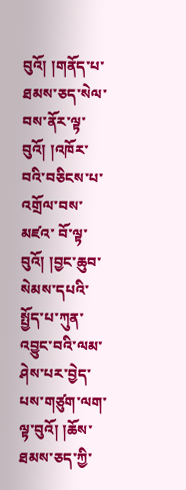བུའོ། །གནོད་པ་ཐམས་ཅད་སེལ་བས་ནོར་ལྟ་བུའོ། །འཁོར་བའི་བཅིངས་པ་འགྲོལ་བས་མཛའ་ བོ་ལྟ་བུའོ། །བྱང་ཆུབ་སེམས་དཔའི་སྤྱོད་པ་ཀུན་འབྱུང་བའི་ལམ་ཤེས་པར་བྱེད་པས་གཙུག་ལག་ལྟ་བུའོ། །ཆོས་ཐམས་ཅད་ཀྱི་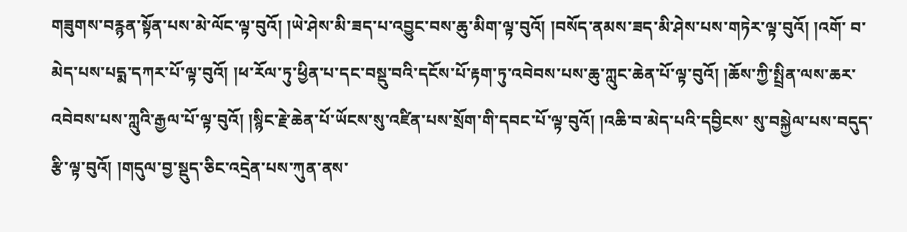གཟུགས་བརྙན་སྟོན་པས་མེ་ལོང་ལྟ་བུའོ། །ཡེ་ཤེས་མི་ཟད་པ་འབྱུང་བས་ཆུ་མིག་ལྟ་བུའོ། །བསོད་ནམས་ཟད་མི་ཤེས་པས་གཏེར་ལྟ་བུའོ། །འགོ་ བ་མེད་པས་པདྨ་དཀར་པོ་ལྟ་བུའོ། །ཕ་རོལ་ཏུ་ཕྱིན་པ་དང་བསྡུ་བའི་དངོས་པོ་རྟག་ཏུ་འབེབས་པས་ཆུ་ཀླུང་ཆེན་པོ་ལྟ་བུའོ། །ཆོས་ཀྱི་སྤྲིན་ལས་ཆར་འབེབས་པས་ཀླུའི་རྒྱལ་པོ་ལྟ་བུའོ། །སྙིང་རྗེ་ཆེན་པོ་ཡོངས་སུ་འཛིན་པས་སྲོག་གི་དབང་པོ་ལྟ་བུའོ། །འཆི་བ་མེད་པའི་དབྱིངས་ སུ་བསྐྱེལ་པས་བདུད་རྩི་ལྟ་བུའོ། །གདུལ་བྱ་སྡུད་ཅིང་འདྲེན་པས་ཀུན་ནས་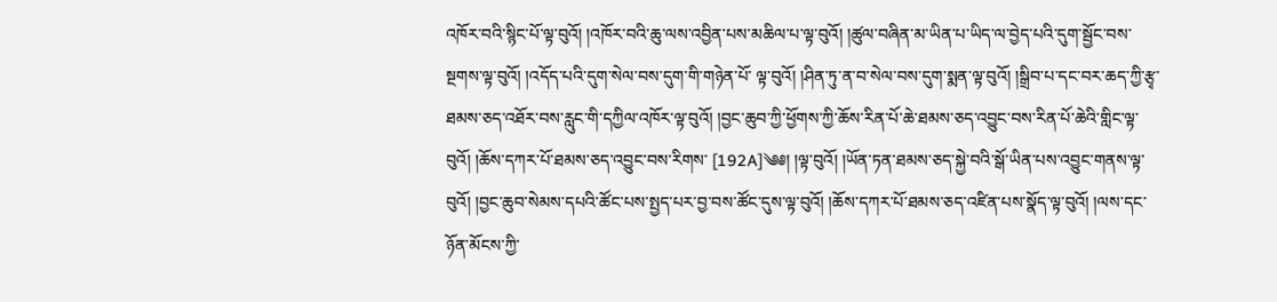འཁོར་བའི་སྙིང་པོ་ལྟ་བུའོ། །འཁོར་བའི་ཆུ་ལས་འབྱིན་པས་མཆིལ་པ་ལྟ་བུའོ། །ཚུལ་བཞིན་མ་ཡིན་པ་ཡིད་ལ་བྱེད་པའི་དུག་སྦྱོང་བས་སྔགས་ལྟ་བུའོ། །འདོད་པའི་དུག་སེལ་བས་དུག་གི་གཉེན་པོ་ ལྟ་བུའོ། །ཤིན་ཏུ་ན་བ་སེལ་བས་དུག་སྨན་ལྟ་བུའོ། །སྒྲིབ་པ་དང་བར་ཆད་ཀྱི་རྩྭ་ཐམས་ཅད་འཐོར་བས་རླུང་གི་དཀྱིལ་འཁོར་ལྟ་བུའོ། །བྱང་ཆུབ་ཀྱི་ཕྱོགས་ཀྱི་ཆོས་རིན་པོ་ཆེ་ཐམས་ཅད་འབྱུང་བས་རིན་པོ་ཆེའི་གླིང་ལྟ་བུའོ། །ཆོས་དཀར་པོ་ཐམས་ཅད་འབྱུང་བས་རིགས་ [192A]༄༅། །ལྟ་བུའོ། །ཡོན་ཏན་ཐམས་ཅད་སྐྱེ་བའི་སྒོ་ཡིན་པས་འབྱུང་གནས་ལྟ་བུའོ། །བྱང་ཆུབ་སེམས་དཔའི་ཚོང་པས་སྤྱད་པར་བྱ་བས་ཚོང་དུས་ལྟ་བུའོ། །ཆོས་དཀར་པོ་ཐམས་ཅད་འཛིན་པས་སྣོད་ལྟ་བུའོ། །ལས་དང་ཉོན་མོངས་ཀྱི་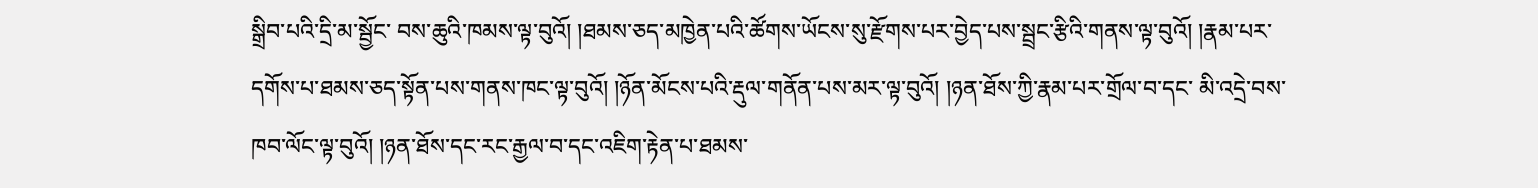སྒྲིབ་པའི་དྲི་མ་སྦྱོང་ བས་ཆུའི་ཁམས་ལྟ་བུའོ། །ཐམས་ཅད་མཁྱེན་པའི་ཚོགས་ཡོངས་སུ་རྫོགས་པར་བྱེད་པས་སྦྲང་རྩིའི་གནས་ལྟ་བུའོ། །རྣམ་པར་དགོས་པ་ཐམས་ཅད་སྟོན་པས་གནས་ཁང་ལྟ་བུའོ། །ཉོན་མོངས་པའི་རྡུལ་གནོན་པས་མར་ལྟ་བུའོ། །ཉན་ཐོས་ཀྱི་རྣམ་པར་གྲོལ་བ་དང་ མི་འདྲེ་བས་ཁབ་ལོང་ལྟ་བུའོ། །ཉན་ཐོས་དང་རང་རྒྱལ་བ་དང་འཇིག་རྟེན་པ་ཐམས་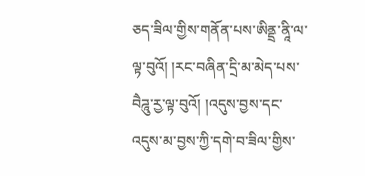ཅད་ཟིལ་གྱིས་གནོན་པས་ཨིནྡྲ་ནཱི་ལ་ལྟ་བུའོ། །རང་བཞིན་དྲི་མ་མེད་པས་བཻཌཱུ་རྱ་ལྟ་བུའོ། །འདུས་བྱས་དང་འདུས་མ་བྱས་ཀྱི་དགེ་བ་ཟིལ་གྱིས་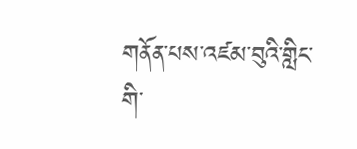གནོན་པས་འཛམ་བུའི་གླིང་གི་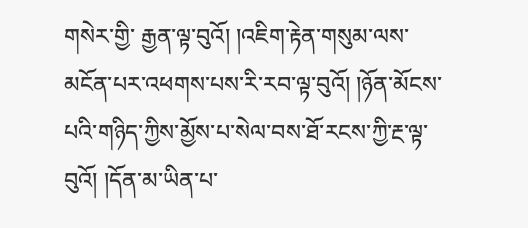གསེར་གྱི་ རྒྱན་ལྟ་བུའོ། །འཇིག་རྟེན་གསུམ་ལས་མངོན་པར་འཕགས་པས་རི་རབ་ལྟ་བུའོ། །ཉོན་མོངས་པའི་གཉིད་ཀྱིས་མྱོས་པ་སེལ་བས་ཐོ་རངས་ཀྱི་རྔ་ལྟ་བུའོ། །དོན་མ་ཡིན་པ་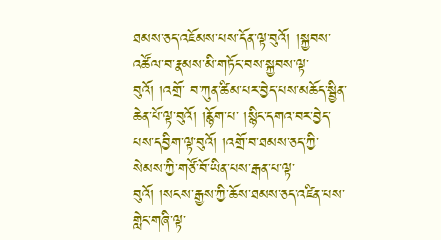ཐམས་ཅད་འཇོམས་པས་དོན་ལྟ་བུའོ། །སྐྱབས་འཚོལ་བ་རྣམས་མི་གཏོང་བས་སྐྱབས་ལྟ་བུའོ། །འགྲོ་ བ་ཀུན་ཚིམ་པར་བྱེད་པས་མཆོད་སྦྱིན་ཆེན་པོ་ལྟ་བུའོ། །རྙོག་པ་ །སྙིང་དགའ་བར་བྱེད་པས་དབྱིག་ལྟ་བུའོ། །འགྲོ་བ་ཐམས་ཅད་ཀྱི་སེམས་ཀྱི་གཙོ་བོ་ཡིན་པས་རྒན་པ་ལྟ་བུའོ། །སངས་རྒྱས་ཀྱི་ཆོས་ཐམས་ཅད་འཛིན་པས་གླེང་གཞི་ལྟ་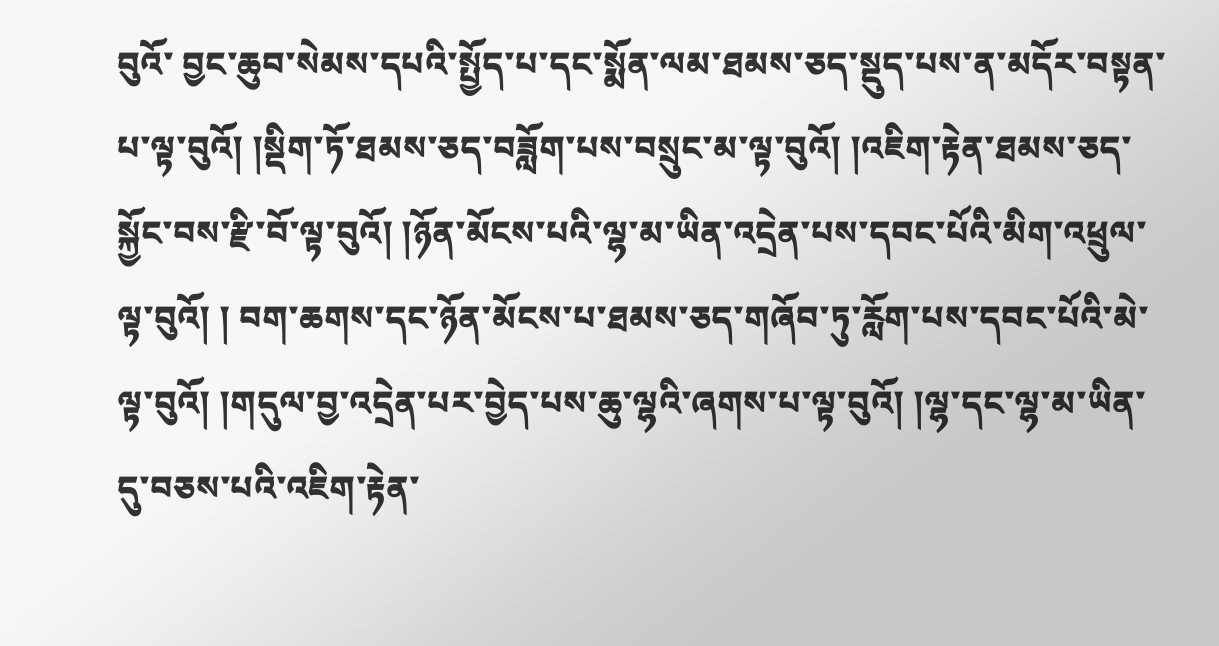བུའོ་ བྱང་ཆུབ་སེམས་དཔའི་སྤྱོད་པ་དང་སྨོན་ལམ་ཐམས་ཅད་སྡུད་པས་ན་མདོར་བསྟན་པ་ལྟ་བུའོ། །སྡིག་ཏོ་ཐམས་ཅད་བཟློག་པས་བསྲུང་མ་ལྟ་བུའོ། །འཇིག་རྟེན་ཐམས་ཅད་སྐྱོང་བས་རྫི་བོ་ལྟ་བུའོ། །ཉོན་མོངས་པའི་ལྷ་མ་ཡིན་འདྲེན་པས་དབང་པོའི་མིག་འཕྲུལ་ལྟ་བུའོ། ། བག་ཆགས་དང་ཉོན་མོངས་པ་ཐམས་ཅད་གཞོབ་ཏུ་རློག་པས་དབང་པོའི་མེ་ལྟ་བུའོ། །གདུལ་བྱ་འདྲེན་པར་བྱེད་པས་ཆུ་ལྷའི་ཞགས་པ་ལྟ་བུའོ། །ལྷ་དང་ལྷ་མ་ཡིན་དུ་བཅས་པའི་འཇིག་རྟེན་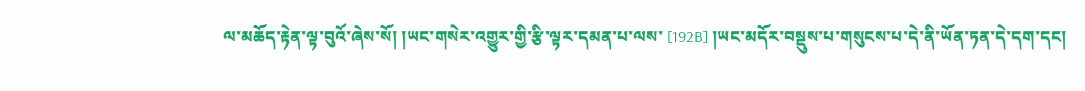ལ་མཆོད་རྟེན་ལྟ་བུའོ་ཞེས་སོ། །ཡང་གསེར་འགྱུར་གྱི་རྩི་ལྟར་དམན་པ་ལས་ [192B] །ཡང་མདོར་བསྡུས་པ་གསུངས་པ་དེ་ནི་ཡོན་ཏན་དེ་དག་དང།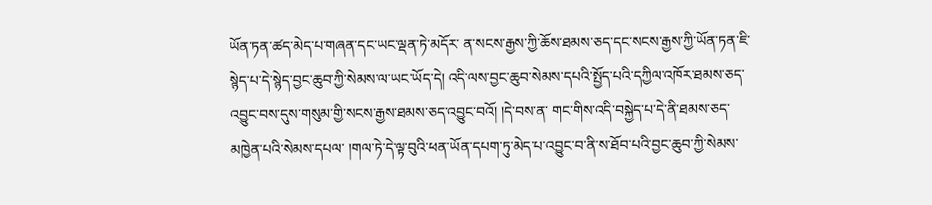ཡོན་ཏན་ཚད་མེད་པ་གཞན་དང་ཡང་ལྡན་ཏེ་མདོར་ ན་སངས་རྒྱས་ཀྱི་ཆོས་ཐམས་ཅད་དང་སངས་རྒྱས་ཀྱི་ཡོན་ཏན་ཇི་སྙེད་པ་དེ་སྙེད་བྱང་ཆུབ་ཀྱི་སེམས་ལ་ཡང་ཡོད་དེ། འདི་ལས་བྱང་ཆུབ་སེམས་དཔའི་སྤྱོད་པའི་དཀྱིལ་འཁོར་ཐམས་ཅད་འབྱུང་བས་དུས་གསུམ་གྱི་སངས་རྒྱས་ཐམས་ཅད་འབྱུང་བའོ། །དེ་བས་ན་ གང་གིས་འདི་བསྐྱེད་པ་དེ་ནི་ཐམས་ཅད་མཁྱེན་པའི་སེམས་དཔལ་ །གལ་ཏེ་དེ་ལྟ་བུའི་ཕན་ཡོན་དཔག་ཏུ་མེད་པ་འབྱུང་བ་ནི་ས་ཐོབ་པའི་བྱང་ཆུབ་ཀྱི་སེམས་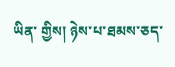ཡིན་ གྱིས། ཉེས་པ་ཐམས་ཅད་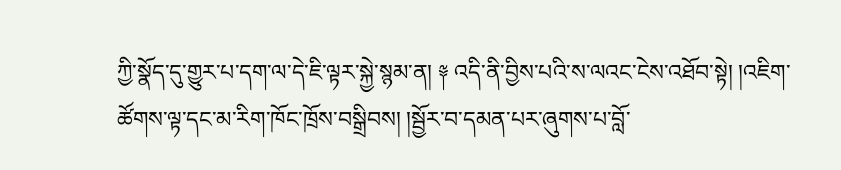ཀྱི་སྣོད་དུ་གྱུར་པ་དག་ལ་དེ་ཇི་ལྟར་སྐྱེ་སྙམ་ན། ༈ འདི་ནི་བྱིས་པའི་ས་ལའང་ངེས་འཐོབ་སྟེ། །འཇིག་ཚོགས་ལྟ་དང་མ་རིག་ཁོང་ཁྲོས་བསྒྲིབས། །སྦྱོར་བ་དམན་པར་ཞུགས་པ་བློ་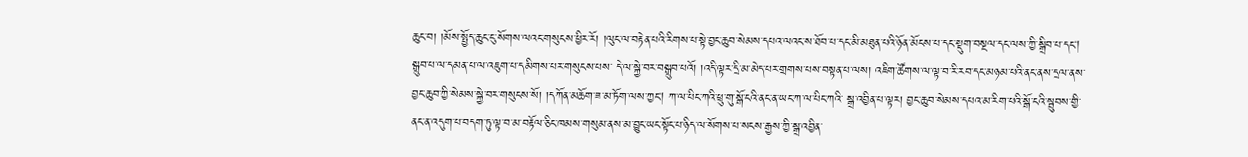ཆུང་བ། །མོས་སྤྱོད་ཆུང་ངུ་སོགས་ལའང་གསུངས་ཕྱིར་རོ། །ལུང་ལ་བརྟེན་པའི་རིགས་པ་སྟེ་བྱང་ཆུབ་སེམས་དཔའ་ལའང་ས་ཐོབ་པ་དང་མི་མཐུན་པའི་ཉོན་མོངས་པ་དང་སྡུག་བསྔལ་དང་ལས་ཀྱི་སྒྲིབ་པ་དང། སྒྲུབ་པ་ལ་དམན་པ་ལ་འཇུག་པ་དམིགས་པར་གསུངས་པས་ དེ་ལ་སྐྱེ་བར་བསྒྲུབ་པའོ། །འདི་ལྟར་དྲི་མ་མེད་པར་གྲགས་པས་བསྟན་པ་ལས། འཇིག་ཚོགས་ལ་ལྟ་བ་རི་རབ་དང་མཉམ་པའི་ནང་ནས་དྲལ་ནས་བྱང་ཆུབ་ཀྱི་སེམས་སྐྱེ་བར་གསུངས་སོ། །དཀོན་མཆོག་ཟ་མ་ཏོག་ལས་ཀྱང། ཀ་ལ་པིང་ཀའི་ཕྲུ་གུ་སྒོ་ངའི་ནང་ན་ཡང་ཀ་ལ་པིང་ཀའི་ སྒྲ་འབྱིན་པ་ལྟར། བྱང་ཆུབ་སེམས་དཔའ་མ་རིག་པའི་སྒོ་ངའི་སྦུབས་གྱི་ནང་ན་འདུག་པ་བདག་ཏུ་ལྟ་བ་མ་བརྟོལ་ཅིང་ཁམས་གསུམ་ནས་མ་བྱུང་ཡང་སྟོང་པ་ཉིད་ལ་སོགས་པ་སངས་རྒྱས་ཀྱི་སྒྲ་འབྱིན་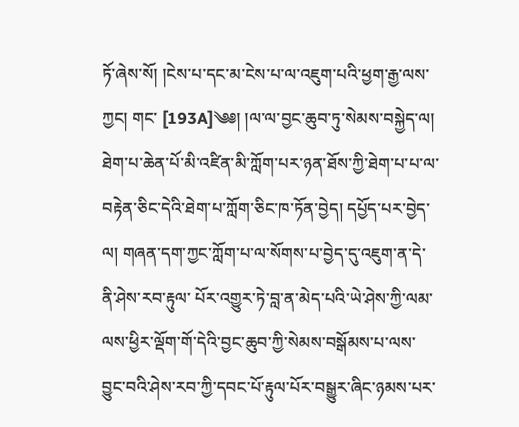ཏོ་ཞེས་སོ། །ངེས་པ་དང་མ་ངེས་པ་ལ་འཇུག་པའི་ཕྱག་རྒྱ་ལས་ཀྱང། གང་ [193A]༄༅། །ལ་ལ་བྱང་ཆུབ་ཏུ་སེམས་བསྐྱེད་ལ། ཐེག་པ་ཆེན་པོ་མི་འཛིན་མི་ཀློག་པར་ཉན་ཐོས་ཀྱི་ཐེག་པ་པ་ལ་བརྟེན་ཅིང་དེའི་ཐེག་པ་ཀློག་ཅིང་ཁ་ཏོན་བྱེད། དཔྱོད་པར་བྱེད་ལ། གཞན་དག་ཀྱང་ཀློག་པ་ལ་སོགས་པ་བྱེད་དུ་འཇུག་ན་དེ་ནི་ཤེས་རབ་རྟུལ་ པོར་འགྱུར་ཏེ་བླ་ན་མེད་པའི་ཡེ་ཤེས་ཀྱི་ལམ་ལས་ཕྱིར་ལྡོག་གོ་དེའི་བྱང་ཆུབ་ཀྱི་སེམས་བསྒོམས་པ་ལས་བྱུང་བའི་ཤེས་རབ་ཀྱི་དབང་པོ་རྟུལ་པོར་བསྒྱུར་ཞིང་ཉམས་པར་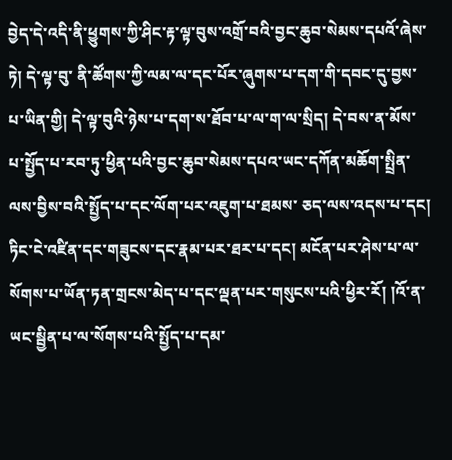བྱེད་དེ་འདི་ནི་ཕྱུགས་ཀྱི་ཤིང་རྟ་ལྟ་བུས་འགྲོ་བའི་བྱང་ཆུབ་སེམས་དཔའོ་ཞེས་ཏེ། དེ་ལྟ་བུ་ ནི་ཚོགས་ཀྱི་ལམ་ལ་དང་པོར་ཞུགས་པ་དག་གི་དབང་དུ་བྱས་པ་ཡིན་གྱི། དེ་ལྟ་བུའི་ཉེས་པ་དག་ས་ཐོབ་པ་ལ་ག་ལ་སྲིད། དེ་བས་ན་མོས་པ་སྤྱོད་པ་རབ་ཏུ་ཕྱིན་པའི་བྱང་ཆུབ་སེམས་དཔའ་ཡང་དཀོན་མཆོག་སྤྲིན་ལས་བྱིས་བའི་སྤྱོད་པ་དང་ལོག་པར་འཇུག་པ་ཐམས་ ཅད་ལས་འདས་པ་དང། ཏིང་ངེ་འཛིན་དང་གཟུངས་དང་རྣམ་པར་ཐར་པ་དང། མངོན་པར་ཤེས་པ་ལ་སོགས་པ་ཡོན་ཏན་གྲངས་མེད་པ་དང་ལྡན་པར་གསུངས་པའི་ཕྱིར་རོ། །འོ་ན་ཡང་སྦྱིན་པ་ལ་སོགས་པའི་སྤྱོད་པ་དམ་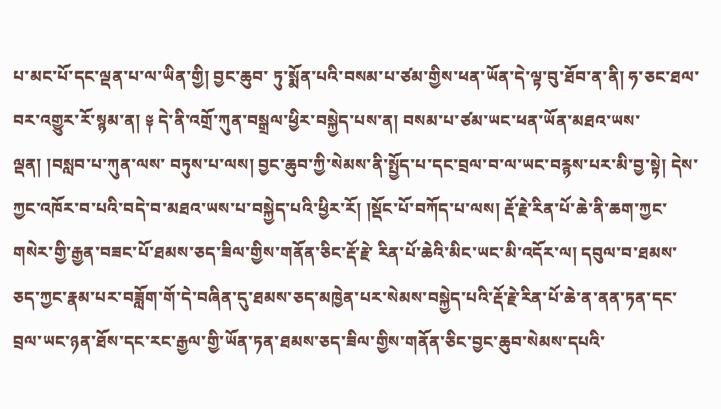པ་མང་པོ་དང་ལྡན་པ་ལ་ཡིན་གྱི། བྱང་ཆུབ་ ཏུ་སྨོན་པའི་བསམ་པ་ཙམ་གྱིས་ཕན་ཡོན་དེ་ལྟ་བུ་ཐོབ་ན་ནི། ཧ་ཅང་ཐལ་བར་འགྱུར་རོ་སྙམ་ན། ༈ དེ་ནི་འགྲོ་ཀུན་བསྒྲལ་ཕྱིར་བསྐྱེད་པས་ན། བསམ་པ་ཙམ་ཡང་ཕན་ཡོན་མཐའ་ཡས་ལྡན། །བསླབ་པ་ཀུན་ལས་ བཏུས་པ་ལས། བྱང་ཆུབ་ཀྱི་སེམས་ནི་སྤྱོད་པ་དང་བྲལ་བ་ལ་ཡང་བརྙས་པར་མི་བྱ་སྟེ། དེས་ཀྱང་འཁོར་བ་པའི་བདེ་བ་མཐའ་ཡས་པ་བསྐྱེད་པའི་ཕྱིར་རོ། །སྡོང་པོ་བཀོད་པ་ལས། རྡོ་རྗེ་རིན་པོ་ཆེ་ནི་ཆག་ཀྱང་གསེར་གྱི་རྒྱན་བཟང་པོ་ཐམས་ཅད་ཟིལ་གྱིས་གནོན་ཅིང་རྡོ་རྗེ་ རིན་པོ་ཆེའི་མིང་ཡང་མི་འདོར་ལ། དབུལ་བ་ཐམས་ཅད་ཀྱང་རྣམ་པར་བཟློག་གོ་དེ་བཞིན་དུ་ཐམས་ཅད་མཁྱེན་པར་སེམས་བསྐྱེད་པའི་རྡོ་རྗེ་རིན་པོ་ཆེ་ན་ནན་ཏན་དང་བྲལ་ཡང་ཉན་ཐོས་དང་རང་རྒྱལ་གྱི་ཡོན་ཏན་ཐམས་ཅད་ཟིལ་གྱིས་གནོན་ཅིང་བྱང་ཆུབ་སེམས་དཔའི་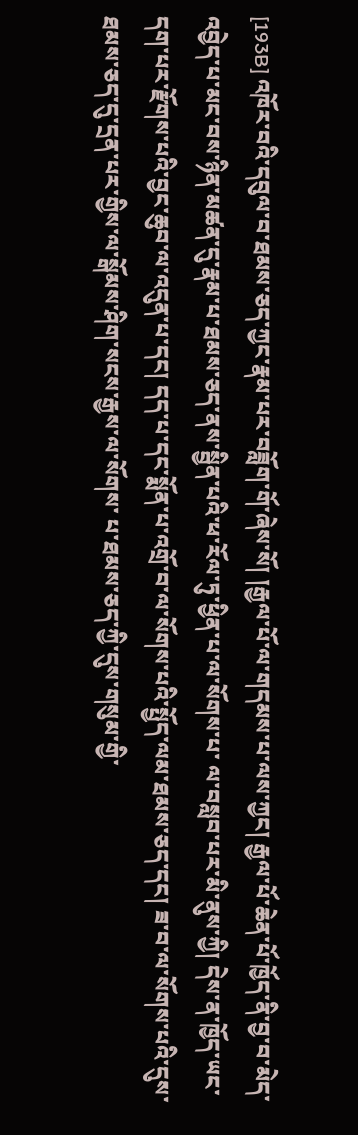[193B] འཁོར་བའི་དབུལ་བ་ཐམས་ཅད་ཀྱང་རྣམ་པར་བཟློག་གོ་ཞེས་སོ། །རྒྱལ་པོ་ལ་གདམས་པ་ལས་ཀྱང། རྒྱལ་པོ་ཆེན་པོ་ཁྱོད་ནི་བྱ་བ་མེད་འབྱེད་པ་མང་བས་ཉིན་མཚན་དུ་རྣམ་པ་ཐམས་ཅད་ནས་སྦྱིན་པའི་ཕ་རོལ་ཏུ་ཕྱིན་པ་ལ་སོགས་པ་ ལ་བསླབ་པར་མི་ནུས་ཀྱི། དེས་ན་ཁྱོད་ཡང་དག་པར་རྫོགས་པའི་བྱང་ཆུབ་ལ་འདུན་པ་དང། དད་པ་དང་སྨོན་པ་འགྲོ་བ་ལ་སོགས་པའི་སྤྱོད་ལམ་ཐམས་ཅད་དང། ཟ་བ་ལ་སོགས་པའི་དུས་ཐམས་ཅད་དུ་དྲན་པར་གྱིས་ལ་སྒོམས་ཤིག་སངས་རྒྱས་ལ་སོགས་ པ་ཐམས་ཅད་ཀྱི་དུས་གསུམ་གྱི་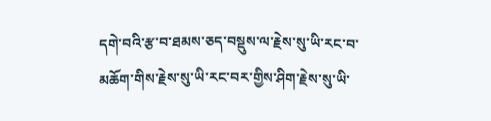དགེ་བའི་རྩ་བ་ཐམས་ཅད་བསྡུས་ལ་རྗེས་སུ་ཡི་རང་བ་མཆོག་གིས་རྗེས་སུ་ཡི་རང་བར་གྱིས་ཤིག་རྗེས་སུ་ཡི་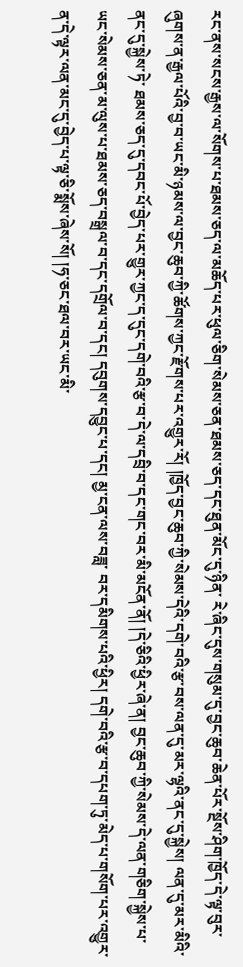རང་ནས་སངས་རྒྱས་ལ་སོགས་པ་ཐམས་ཅད་ལ་མཆོད་པར་ཕུལ་ཅིག་སེམས་ཅན་ཐམས་ཅད་དང་ཐུན་མོང་དུ་ཉིན་ རེ་ཞིང་དུས་གསུམ་དུ་བྱང་ཆུབ་ཆེན་པོར་སྔོས་ཤིག་ཁྱོད་དེ་ལྟ་བུར་ཞུགས་ན་རྒྱལ་པོའི་བྱ་བ་ཡང་མི་ཉམས་ལ་བྱང་ཆུབ་ཀྱི་ཚོགས་ཀྱང་རྫོགས་པར་འགྱུར་རོ། །ཁྱོད་བྱང་ཆུབ་ཀྱི་སེམས་དེའི་དགེ་བའི་རྩ་བས་ལན་དུ་མར་ལྷའི་ནང་དུ་སྐྱེས། ལན་དུ་མར་མིའི་ནང་དུ་སྐྱེས་ཏེ་ ཐམས་ཅད་དུ་དབང་པོ་བྱེད་པར་གྱུར་ཀྱང་ད་དུང་དགེ་བའི་རྩ་བ་དེ་ལ་དབྲི་བ་དང་གང་བར་མི་མངོན་ནོ། །དེ་ཅིའི་ཕྱིར་ཞེ་ན། བྱང་ཆུབ་ཀྱི་སེམས་དེ་ལན་གཅིག་སྐྱེས་པ་ཡང་སེམས་ཅན་མ་ལུས་པ་ཐམས་ཅད་བསྒྲལ་བ་དང་དགྲོལ་བ་དང། དབུགས་དབྱུང་པ་དང། མྱ་ངན་ལས་བཟླ་ བར་དམིགས་པའི་ཕྱིར། དགེ་བའི་རྩ་བ་དཔག་ཏུ་མེད་པ་གསོག་པར་འགྱུར་ན་དེ་ལྟར་ལན་མང་དུ་བྱེད་པ་ལྟ་ཅི་སྨོས་ཞེས་སོ། །ཧ་ཅང་ཐལ་བར་ཡང་མི་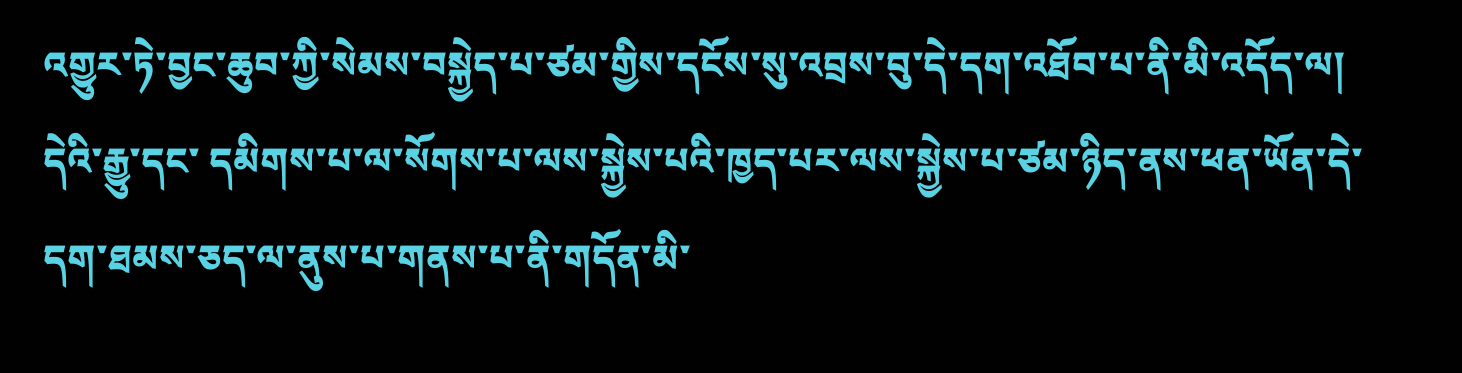འགྱུར་ཏེ་བྱང་ཆུབ་ཀྱི་སེམས་བསྐྱེད་པ་ཙམ་གྱིས་དངོས་སུ་འབྲས་བུ་དེ་དག་འཐོབ་པ་ནི་མི་འདོད་ལ། དེའི་རྒྱུ་དང་ དམིགས་པ་ལ་སོགས་པ་ལས་སྐྱེས་པའི་ཁྱད་པར་ལས་སྐྱེས་པ་ཙམ་ཉིད་ནས་ཕན་ཡོན་དེ་དག་ཐམས་ཅད་ལ་ནུས་པ་གནས་པ་ནི་གདོན་མི་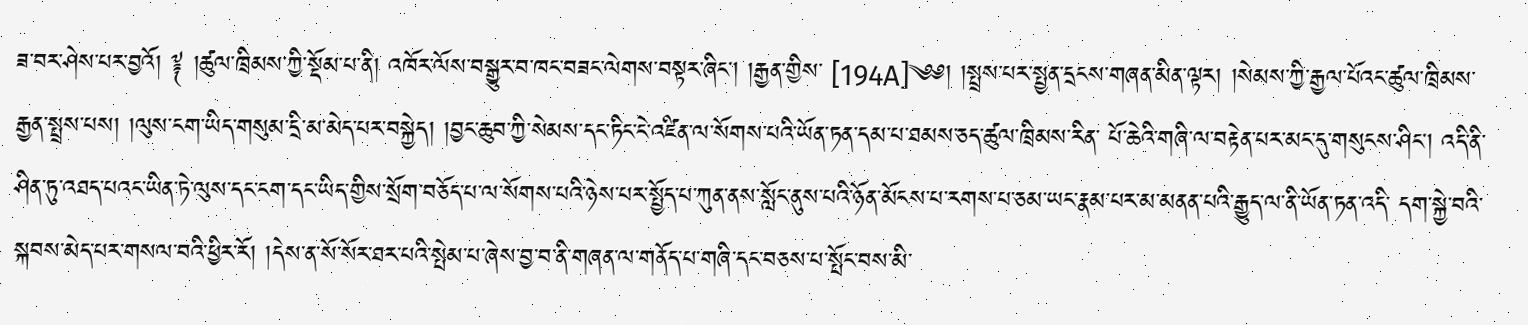ཟ་བར་ཤེས་པར་བྱའོ། ༈ །ཚུལ་ཁྲིམས་ཀྱི་སྡོམ་པ་ནི། འཁོར་ལོས་བསྒྱུར་བ་ཁང་བཟང་ལེགས་བསྟར་ཞིང། །རྒྱན་གྱིས་ [194A]༄༅། །སྤྲས་པར་སྤྱན་དྲངས་གཞན་མིན་ལྟར། །སེམས་ཀྱི་རྒྱལ་པོའང་ཚུལ་ཁྲིམས་རྒྱན་སྤྲས་པས། །ལུས་ངག་ཡིད་གསུམ་དྲི་མ་མེད་པར་བསྐྱེད། །བྱང་ཆུབ་ཀྱི་སེམས་དང་ཏིང་ངེ་འཛིན་ལ་སོགས་པའི་ཡོན་ཏན་དམ་པ་ཐམས་ཅད་ཚུལ་ཁྲིམས་རིན་ པོ་ཆེའི་གཞི་ལ་བརྟེན་པར་མང་དུ་གསུངས་ཤིང། འདི་ནི་ཤིན་ཏུ་འཐད་པའང་ཡིན་ཏེ་ལུས་དང་ངག་དང་ཡིད་གྱིས་སྲོག་བཅོད་པ་ལ་སོགས་པའི་ཉེས་པར་སྤྱོད་པ་ཀུན་ནས་སློང་ནུས་པའི་ཉོན་མོངས་པ་རགས་པ་ཅམ་ཡང་རྣམ་པར་མ་མནན་པའི་རྒྱུད་ལ་ནི་ཡོན་ཏན་འདི་ དག་སྐྱེ་བའི་སྐབས་མེད་པར་གསལ་བའི་ཕྱིར་རོ། །དེས་ན་སོ་སོར་ཐར་པའི་སྤེམ་པ་ཞེས་བྱ་བ་ནི་གཞན་ལ་གནོད་པ་གཞི་དང་བཅས་པ་སྤོང་བས་མི་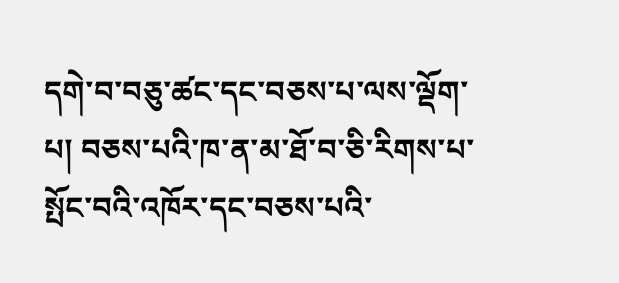དགེ་བ་བཅུ་ཚང་དང་བཅས་པ་ལས་ལྡོག་པ། བཅས་པའི་ཁ་ན་མ་ཐོ་བ་ཅི་རིགས་པ་སྤོང་བའི་འཁོར་དང་བཅས་པའི་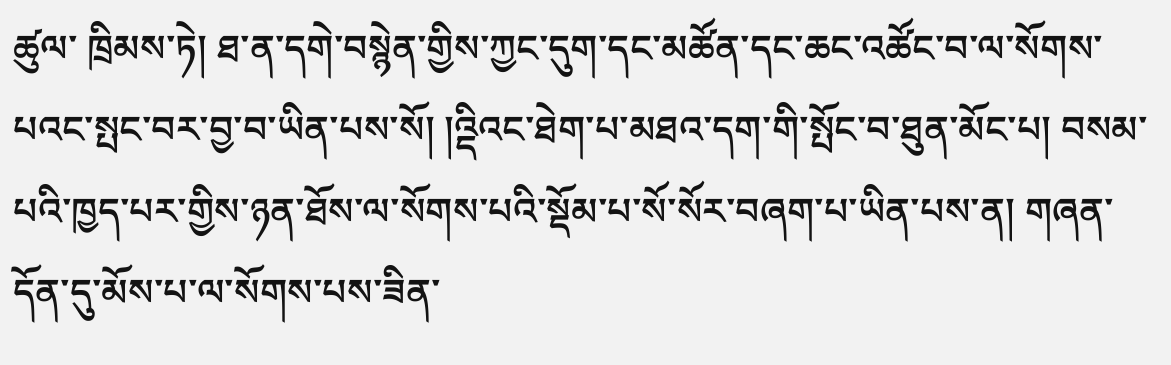ཚུལ་ ཁྲིམས་ཏེ། ཐ་ན་དགེ་བསྙེན་གྱིས་ཀྱང་དུག་དང་མཚོན་དང་ཆང་འཚོང་བ་ལ་སོགས་པའང་སྤང་བར་བྱ་བ་ཡིན་པས་སོ། །འྡིའང་ཐེག་པ་མཐའ་དག་གི་སྤོང་བ་ཐུན་མོང་པ། བསམ་པའི་ཁྱད་པར་གྱིས་ཉན་ཐོས་ལ་སོགས་པའི་སྡོམ་པ་སོ་སོར་བཞག་པ་ཡིན་པས་ན། གཞན་ དོན་དུ་མོས་པ་ལ་སོགས་པས་ཟིན་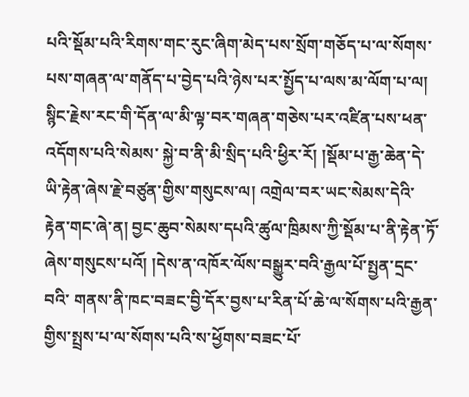པའི་སྡོམ་པའི་རིགས་གང་རུང་ཞིག་མེད་པས་སྲོག་གཅོད་པ་ལ་སོགས་པས་གཞན་ལ་གནོད་པ་བྱེད་པའི་ཉེས་པར་སྤྱོད་པ་ལས་མ་ལོག་པ་ལ། སྙིང་རྗེས་རང་གི་དོན་ལ་མི་ལྟ་བར་གཞན་གཅེས་པར་འཛིན་པས་ཕན་འདོགས་པའི་སེམས་ སྐྱེ་བ་ནི་མི་སྲིད་པའི་ཕྱིར་རོ། །སྡོམ་པ་རྒྱ་ཆེན་དེ་ཡི་རྟེན་ཞེས་རྗེ་བཙུན་གྱིས་གསུངས་ལ། འགྲེལ་བར་ཡང་སེམས་དེའི་རྟེན་གང་ཞེ་ན། བྱང་ཆུབ་སེམས་དཔའི་ཚུལ་ཁྲིམས་ཀྱི་སྡོམ་པ་ནི་རྟེན་ཏོ་ཞེས་གསུངས་པའོ། །དེས་ན་འཁོར་ལོས་བསྒྱུར་བའི་རྒྱལ་པོ་སྤྱན་དྲང་བའི་ གནས་ནི་ཁང་བཟང་བྱི་དོར་བྱས་པ་རིན་པོ་ཆེ་ལ་སོགས་པའི་རྒྱན་གྱིས་སྤྲས་པ་ལ་སོགས་པའི་ས་ཕྱོགས་བཟང་པོ་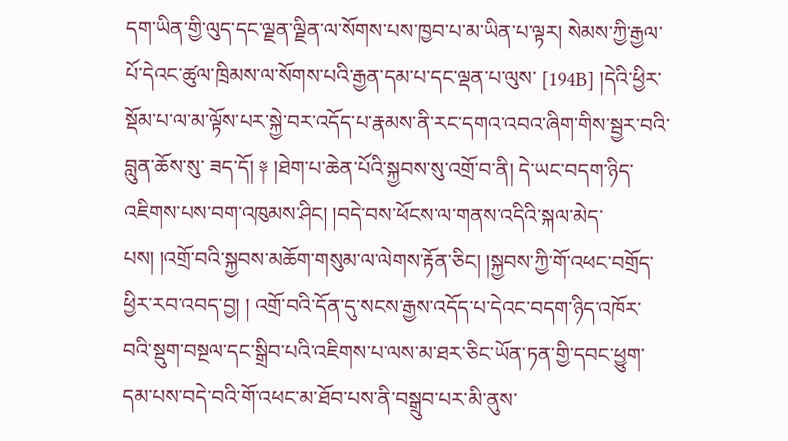དག་ཡིན་གྱི་ལུད་དང་ལྗན་ལྗིན་ལ་སོགས་པས་ཁྱབ་པ་མ་ཡིན་པ་ལྟར། སེམས་ཀྱི་རྒྱལ་པོ་དེའང་ཚུལ་ཁྲིམས་ལ་སོགས་པའི་རྒྱན་དམ་པ་དང་ལྡན་པ་ལུས་ [194B] །དེའི་ཕྱིར་སྡོམ་པ་ལ་མ་ལྟོས་པར་སྐྱེ་བར་འདོད་པ་རྣམས་ནི་རང་དགའ་འབའ་ཞིག་གིས་སྦྱར་བའི་བླུན་ཆོས་སུ་ ཟད་དོ། ༈ །ཐེག་པ་ཆེན་པོའི་སྐྱབས་སུ་འགྲོ་བ་ནི། དེ་ཡང་བདག་ཉིད་འཇིགས་པས་བག་འཁུམས་ཤིང། །བདེ་བས་ཕོངས་ལ་གནས་འདིའི་སྐལ་མེད་པས། །འགྲོ་བའི་སྐྱབས་མཆོག་གསུམ་ལ་ལེགས་རྟོན་ཅིང། །སྐྱབས་ཀྱི་གོ་འཕང་བགྲོད་ཕྱིར་རབ་འབད་བྱ། ། འགྲོ་བའི་དོན་དུ་སངས་རྒྱས་འདོད་པ་དེའང་བདག་ཉིད་འཁོར་བའི་སྡུག་བསྔལ་དང་སྒྲིབ་པའི་འཇིགས་པ་ལས་མ་ཐར་ཅིང་ཡོན་ཏན་གྱི་དབང་ཕྱུག་དམ་པས་བདེ་བའི་གོ་འཕང་མ་ཐོབ་པས་ནི་བསྒྲུབ་པར་མི་ནུས་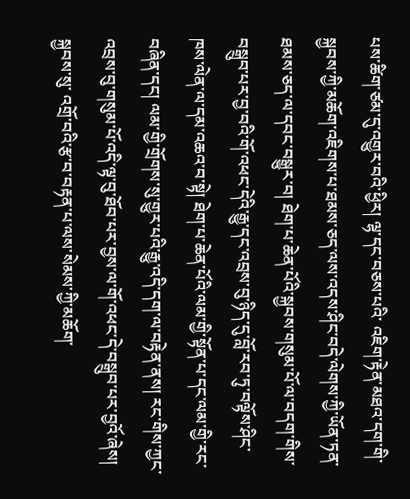པས་ཚིག་ཙམ་དུ་འགྱུར་བའི་ཕྱིར། ལྷ་དང་བཅས་པའི་ འཇིག་རྟེན་མཐའ་དག་གི་སྐྱབས་ཀྱི་མཆོག་འཇིགས་པ་ཐམས་ཅད་ལས་འདས་ཤིང་བདེ་ལེགས་ཀྱི་ཡོན་ཏན་ཐམས་ཅད་ལ་དབང་བསྒྱུར་བ། ཐེག་པ་ཆེན་པོའི་སྐྱབས་གསུམ་པོ་ལ་བདག་གིས་བསྒྲུབ་པར་བྱ་བའི་གོ་འཕང་དེའི་རྒྱུ་དང་འབྲས་བུ་ཉིད་དུ་བློ་རབ་ཏུ་བལྟོས་ཤིང་ ཁས་ལེན་ལ་དམ་འཆའ་བ་སྟེ། ཐེག་པ་ཆེན་པོའི་ལམ་གྱི་སྟོན་པ་དང་ལམ་གྱི་རང་བཞིན་དང། ལམ་གྱི་གྲོགས་སུ་གྱུར་པའི་རྒྱུ་འདི་དག་ལ་བརྟེན་ནས། རང་གིས་ཀྱང་འབྲས་བུ་གསུམ་པོ་འདི་ལྟ་བུ་ཐོབ་པར་བྱས་ལ་གོ་འཕང་དེ་བསྒྲུབ་པར་བྱའོ་ཞེས། སྐྱབས་སུ་ འགྲོ་བའི་རྩ་བ་བརྟན་པ་ལས་སེམས་ཀྱི་མཆོག་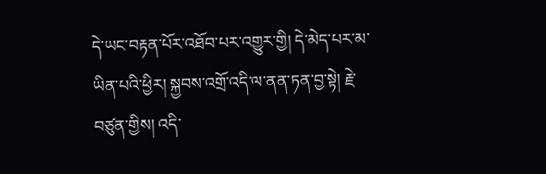དེ་ཡང་བརྟན་པོར་འཐོབ་པར་འགྱུར་གྱི། དེ་མེད་པར་མ་ཡིན་པའི་ཕྱིར། སྐྱབས་འགྲོ་འདི་ལ་ནན་ཏན་བྱ་སྟེ། རྗེ་བཙུན་གྱིས། འདི་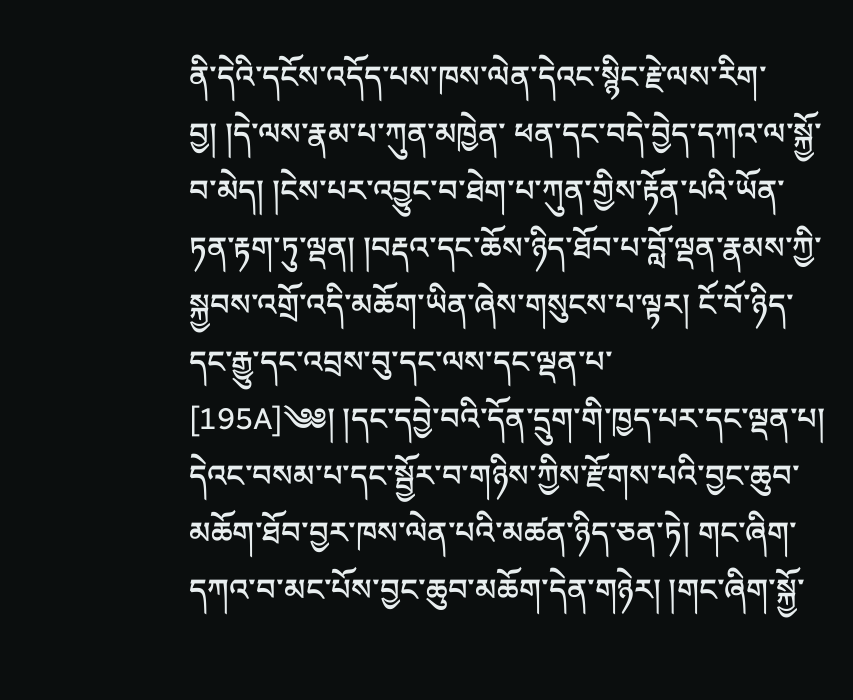ནི་དེའི་དངོས་འདོད་པས་ཁས་ལེན་དེའང་སྙིང་རྗེ་ལས་རིག་བྱ། །དེ་ལས་རྣམ་པ་ཀུན་མཁྱེན་ ཕན་དང་བདེ་བྱེད་དཀའ་ལ་སྐྱོ་བ་མེད། །ངེས་པར་འབྱུང་བ་ཐེག་པ་ཀུན་གྱིས་རྟོན་པའི་ཡོན་ཏན་རྟག་ཏུ་ལྡན། །བརྡའ་དང་ཆོས་ཉིད་ཐོབ་པ་བློ་ལྡན་རྣམས་ཀྱི་སྐྱབས་འགྲོ་འདི་མཆོག་ཡིན་ཞེས་གསུངས་པ་ལྟར། ངོ་བོ་ཉིད་དང་རྒྱུ་དང་འབྲས་བུ་དང་ལས་དང་ལྡན་པ་ [195A]༄༅། །དང་དབྱེ་བའི་དོན་དྲུག་གི་ཁྱད་པར་དང་ལྡན་པ། དེའང་བསམ་པ་དང་སྦྱོར་བ་གཉིས་ཀྱིས་རྫོགས་པའི་བྱང་ཆུབ་མཆོག་ཐོབ་བྱར་ཁས་ལེན་པའི་མཚན་ཉིད་ཅན་ཏེ། གང་ཞིག་དཀའ་བ་མང་པོས་བྱང་ཆུབ་མཆོག་དེན་གཉེར། །གང་ཞིག་སྐྱོ་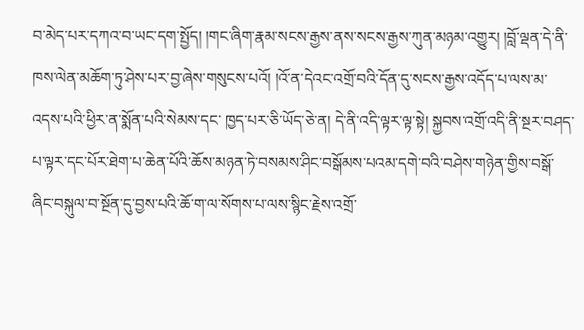བ་མེད་པར་དཀའ་བ་ཡང་དག་སྤྱོད། །གང་ཞིག་རྣམ་སངས་རྒྱས་ནས་སངས་རྒྱས་ཀུན་མཉམ་འགྱུར། །བློ་ལྡན་དེ་ནི་ཁས་ལེན་མཆོག་ཏུ་ཤེས་པར་བྱ་ཞེས་གསུངས་པའོ། །འོ་ན་དེའང་འགྲོ་བའི་དོན་དུ་སངས་རྒྱས་འདོད་པ་ལས་མ་འདས་པའི་ཕྱིར་ན་སྨོན་པའི་སེམས་དང་ ཁྱད་པར་ཅི་ཡོད་ཅེ་ན། དེ་ནི་འདི་ལྟར་ལྟ་སྟེ། སྐྱབས་འགྲོ་འདི་ནི་སྔར་བཤད་པ་ལྟར་དང་པོར་ཐེག་པ་ཆེན་པོའི་ཆོས་མཉན་ཏེ་བསམས་ཤིང་བསྒོམས་པའམ་དགེ་བའི་བཤེས་གཉེན་གྱིས་བསྒོ་ཞིང་བསྐུལ་བ་སྔོན་དུ་བྱས་པའི་ཆོ་ག་ལ་སོགས་པ་ལས་སྙིང་རྗེས་འགྲོ་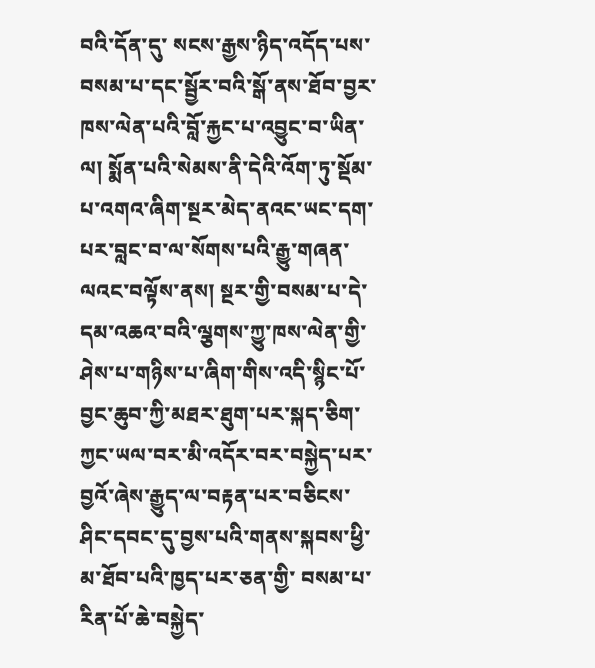བའི་དོན་དུ་ སངས་རྒྱས་ཉིད་འདོད་པས་བསམ་པ་དང་སྦྱོར་བའི་སྒོ་ནས་ཐོབ་བྱར་ཁས་ལེན་པའི་བློ་རྐྱང་པ་འབྱུང་བ་ཡིན་ལ། སྨོན་པའི་སེམས་ནི་དེའི་འོག་ཏུ་སྡོམ་པ་འགའ་ཞིག་སྔར་མེད་ནའང་ཡང་དག་པར་བླང་བ་ལ་སོགས་པའི་རྒྱུ་གཞན་ལའང་བལྟོས་ནས། སྔར་གྱི་བསམ་པ་དེ་ དམ་འཆའ་བའི་ལྕགས་ཀྱུ་ཁས་ལེན་གྱི་ཤེས་པ་གཉིས་པ་ཞིག་གིས་འདི་སྙིང་པོ་བྱང་ཆུབ་ཀྱི་མཐར་ཐུག་པར་སྐད་ཅིག་ཀྱང་ཡལ་བར་མི་འདོར་བར་བསྐྱེད་པར་བྱའོ་ཞེས་རྒྱུད་ལ་བརྟན་པར་བཅིངས་ཤིང་དབང་དུ་བྱས་པའི་གནས་སྐབས་ཕྱི་མ་ཐོབ་པའི་ཁྱད་པར་ཅན་གྱི་ བསམ་པ་རིན་པོ་ཆེ་བསྐྱེད་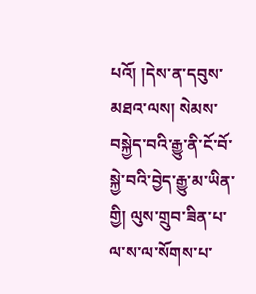པའོ། །དེས་ན་དབུས་མཐའ་ལས། སེམས་བསྐྱེད་བའི་རྒྱུ་ནི་ངོ་བོ་སྐྱེ་བའི་བྱེད་རྒྱུ་མ་ཡིན་གྱི། ལུས་གྲུབ་ཟིན་པ་ལ་ས་ལ་སོགས་པ་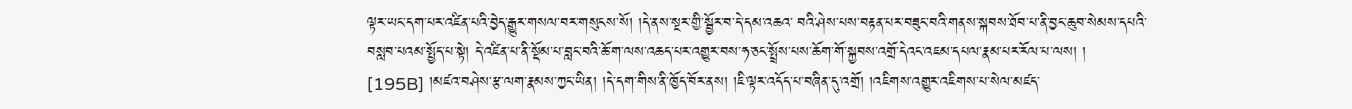ལྟར་ཡང་དག་པར་འཛིན་པའི་བྱེད་རྒྱུར་གསལ་བར་གསུངས་སོ། །དེ་ནས་སྔར་གྱི་སྦྱོར་བ་དེ་དམ་འཆའ་ བའི་ཤེས་པས་བརྟན་པར་བཟུང་བའི་གནས་སྐབས་ཐོབ་པ་ནི་བྱང་ཆུབ་སེམས་དཔའི་བསླབ་པའམ་སྤྱོད་པ་སྟེ། དེ་འཛིན་པ་ནི་སྡོམ་པ་བླང་བའི་ཆོ་ག་ལས་འཆད་པར་འགྱུར་བས་ཧ་ཅང་སྤྲོས་པས་ཆོག་གོ་སྐྱབས་འགྲོ་དེའང་འཇམ་དཔལ་རྣམ་པར་རོལ་པ་ལས། ། [195B] །མཛའ་བཤེས་རྩ་ལག་རྣམས་ཀྱང་ཡིན། །དེ་དག་གིས་ནི་ཁྱོད་བོར་ནས། །ཇི་ལྟར་འདོད་པ་བཞིན་དུ་འགྲོ། །འཇིགས་འགྱུར་འཇིགས་པ་སེལ་མཛད་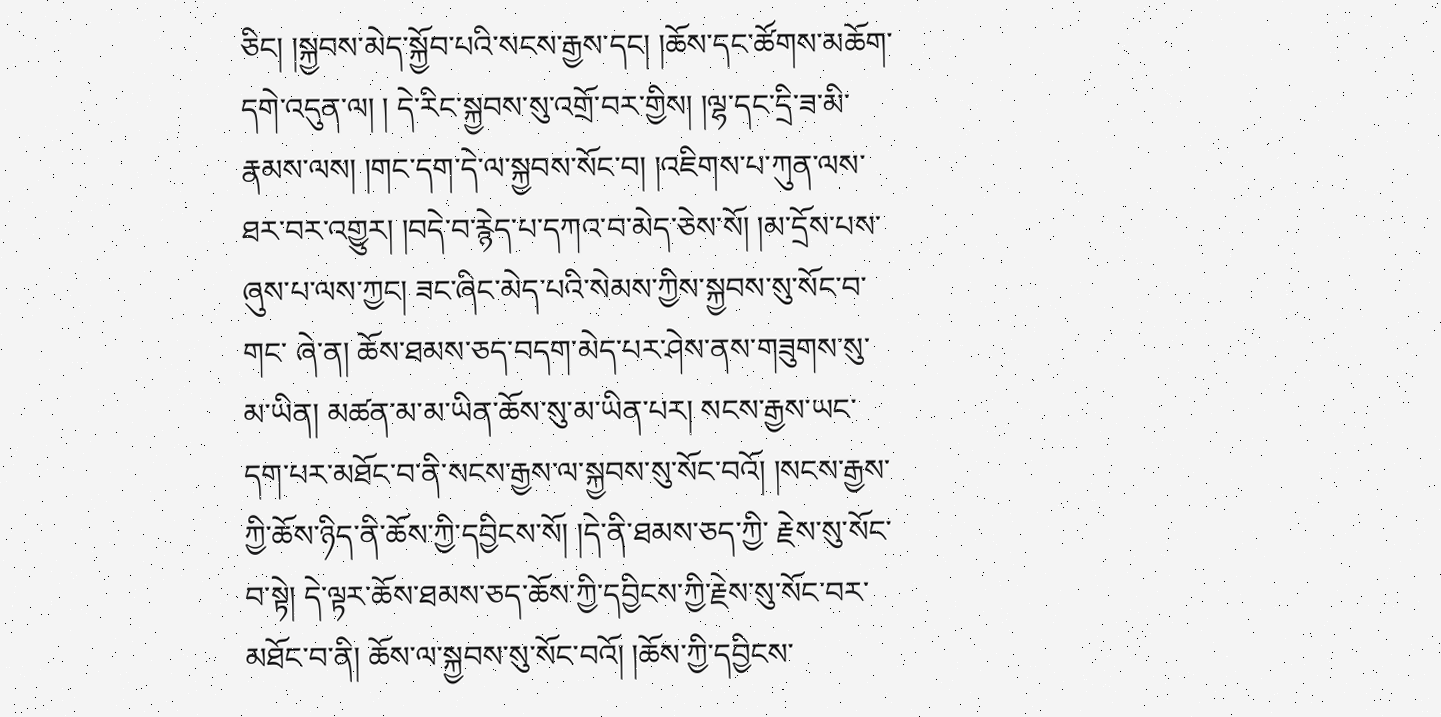ཅིང། །སྐྱབས་མེད་སྐྱོབ་པའི་སངས་རྒྱས་དང། །ཆོས་དང་ཚོགས་མཆོག་དགེ་འདུན་ལ། ། དེ་རིང་སྐྱབས་སུ་འགྲོ་བར་གྱིས། །ལྷ་དང་དྲི་ཟ་མི་རྣམས་ལས། །གང་དག་དེ་ལ་སྐྱབས་སོང་བ། །འཇིགས་པ་ཀུན་ལས་ཐར་བར་འགྱུར། །བདེ་བ་རྙེད་པ་དཀའ་བ་མེད་ཅེས་སོ། །མ་དྲོས་པས་ཞུས་པ་ལས་ཀྱང། ཟང་ཞིང་མེད་པའི་སེམས་ཀྱིས་སྐྱབས་སུ་སོང་བ་གང་ ཞེ་ན། ཆོས་ཐམས་ཅད་བདག་མེད་པར་ཤེས་ནས་གཟུགས་སུ་མ་ཡིན། མཚན་མ་མ་ཡིན་ཆོས་སུ་མ་ཡིན་པར། སངས་རྒྱས་ཡང་དག་པར་མཐོང་བ་ནི་སངས་རྒྱས་ལ་སྐྱབས་སུ་སོང་བའོ། །སངས་རྒྱས་ཀྱི་ཆོས་ཉིད་ནི་ཆོས་ཀྱི་དབྱིངས་སོ། །དེ་ནི་ཐམས་ཅད་ཀྱི་ རྗེས་སུ་སོང་བ་སྟེ། དེ་ལྟར་ཆོས་ཐམས་ཅད་ཆོས་ཀྱི་དབྱིངས་ཀྱི་རྗེས་སུ་སོང་བར་མཐོང་བ་ནི། ཆོས་ལ་སྐྱབས་སུ་སོང་བའོ། །ཆོས་ཀྱི་དབྱིངས་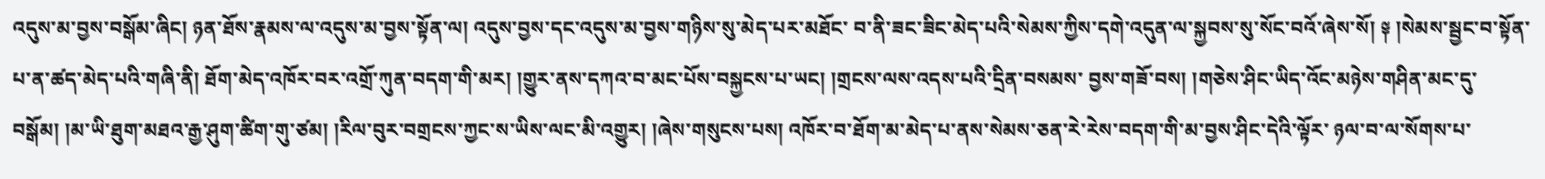འདུས་མ་བྱས་བསྒོམ་ཞིང། ཉན་ཐོས་རྣམས་ལ་འདུས་མ་བྱས་སྟོན་ལ། འདུས་བྱས་དང་འདུས་མ་བྱས་གཉིས་སུ་མེད་པར་མཐོང་ བ་ནི་ཟང་ཟིང་མེད་པའི་སེམས་ཀྱིས་དགེ་འདུན་ལ་སྐྱབས་སུ་སོང་བའོ་ཞེས་སོ། ༈ །སེམས་སྦྱང་བ་སྟོན་པ་ན་ཚད་མེད་པའི་གཞི་ནི། ཐོག་མེད་འཁོར་བར་འགྲོ་ཀུན་བདག་གི་མར། །གྱུར་ནས་དཀའ་བ་མང་པོས་བསྐྱངས་པ་ཡང། །གྲངས་ལས་འདས་པའི་དྲིན་བསམས་ བྱས་གཟོ་བས། །གཅེས་ཤིང་ཡིད་འོང་མཉེས་གཤིན་མང་དུ་བསྒོམ། །མ་ཡི་ཐུག་མཐའ་རྒྱ་ཤུག་ཚིག་གུ་ཙམ། །རིལ་བུར་བགྲངས་ཀྱང་ས་ཡིས་ལང་མི་འགྱུར། །ཞེས་གསུངས་པས། འཁོར་བ་ཐོག་མ་མེད་པ་ནས་སེམས་ཅན་རེ་རེས་བདག་གི་མ་བྱས་ཤིང་དེའི་ལྟོར་ ཉལ་བ་ལ་སོགས་པ་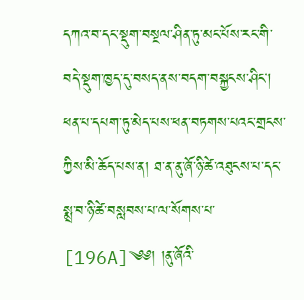དཀའ་བ་དང་སྡུག་བསྔལ་ཤིན་ཏུ་མང་པོས་རང་གི་བདེ་སྡུག་ཁྱད་དུ་བསད་ནས་བདག་བསྐྱངས་ཤིང། ཕན་པ་དཔག་ཏུ་མེད་པས་ཕན་བཏགས་པའང་གྲངས་ཀྱིས་མི་ཆོད་པས་ན། ཐ་ན་ནུ་ཞོ་ཉི་ཚེ་འཐུངས་པ་དང་སྨྲ་བ་ཉི་ཚེ་བསླབས་པ་ལ་སོགས་པ་ [196A]༄༅། །ནུ་ཞོའི་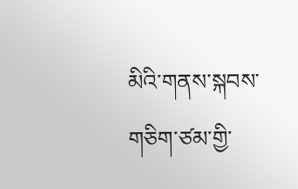མིའི་གནས་སྐབས་གཅིག་ཙམ་གྱི་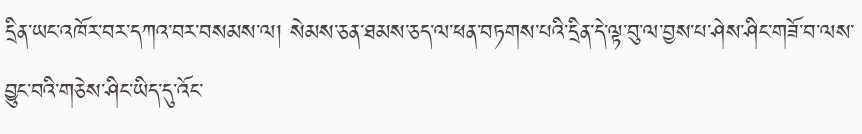དྲིན་ཡང་འཁོར་བར་དཀའ་བར་བསམས་ལ། སེམས་ཅན་ཐམས་ཅད་ལ་ཕན་བཏགས་པའི་དྲིན་དེ་ལྟ་བུ་ལ་བྱས་པ་ཤེས་ཤིང་གཟོ་བ་ལས་བྱུང་བའི་གཅེས་ཤིང་ཡིད་དུ་འོང་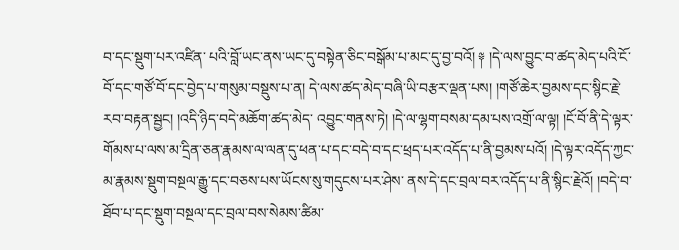བ་དང་སྡུག་པར་འཛིན་ པའི་བློ་ཡང་ནས་ཡང་དུ་བསྟེན་ཅིང་བསྒོམ་པ་མང་དུ་བྱ་བའོ། ༈ །དེ་ལས་བྱུང་བ་ཚད་མེད་པའི་ངོ་བོ་དང་གཙོ་བོ་དང་བྱེད་པ་གསུམ་བསྡུས་པ་ན། དེ་ལས་ཚད་མེད་བཞི་ཡི་བརྩར་ལྡན་པས། །གཙོ་ཆེར་བྱམས་དང་སྙིང་རྗེ་རབ་བརྟན་སྦྱང། །འདི་ཉིད་བདེ་མཆོག་ཚད་མེད་ འབྱུང་གནས་ཏེ། །དེ་ལ་ལྷག་བསམ་དམ་པས་འགྲོ་ལ་ལྟ། །ངོ་བོ་ནི་དེ་ལྟར་གོམས་པ་ལས་མ་དྲིན་ཅན་རྣམས་ལ་ལན་དུ་ཕན་པ་དང་བདེ་བ་དང་ཕྲད་པར་འདོད་པ་ནི་བྱམས་པའོ། །དེ་ལྟར་འདོད་ཀྱང་མ་རྣམས་སྡུག་བསྔལ་རྒྱུ་དང་བཅས་པས་ཡོངས་སུ་གདུངས་པར་ཤེས་ ནས་དེ་དང་བྲལ་བར་འདོད་པ་ནི་སྙིང་རྗེའོ། །བདེ་བ་ཐོབ་པ་དང་སྡུག་བསྔལ་དང་བྲལ་བས་སེམས་ཚིམ་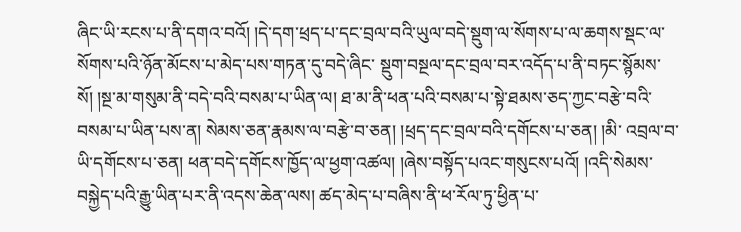ཞིང་ཡི་རངས་པ་ནི་དགའ་བའོ། །དེ་དག་ཕྲད་པ་དང་བྲལ་བའི་ཡུལ་བདེ་སྡུག་ལ་སོགས་པ་ལ་ཆགས་སྡང་ལ་སོགས་པའི་ཉོན་མོངས་པ་མེད་པས་གཏན་དུ་བདེ་ཞིང་ སྡུག་བསྔལ་དང་བྲལ་བར་འདོད་པ་ནི་བཏང་སྙོམས་སོ། །སྔ་མ་གསུམ་ནི་བདེ་བའི་བསམ་པ་ཡིན་ལ། ཐ་མ་ནི་ཕན་པའི་བསམ་པ་སྟེ་ཐམས་ཅད་ཀྱང་བརྩེ་བའི་བསམ་པ་ཡིན་པས་ན། སེམས་ཅན་རྣམས་ལ་བརྩེ་བ་ཅན། །ཕྲད་དང་བྲལ་བའི་དགོངས་པ་ཅན། །མི་ འབྲལ་བ་ཡི་དགོངས་པ་ཅན། ཕན་བདེ་དགོངས་ཁྱོད་ལ་ཕྱག་འཚལ། །ཞེས་བསྟོད་པའང་གསུངས་པའོ། །འདི་སེམས་བསྐྱེད་པའི་རྒྱུ་ཡིན་པར་ནི་འདས་ཆེན་ལས། ཚད་མེད་པ་བཞིས་ནི་ཕ་རོལ་ཏུ་ཕྱིན་པ་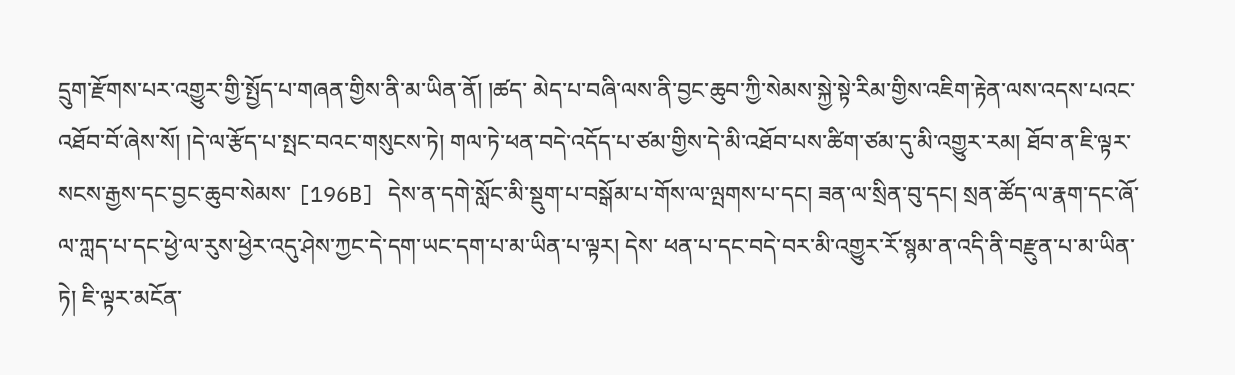དྲུག་རྫོགས་པར་འགྱུར་གྱི་སྤྱོད་པ་གཞན་གྱིས་ནི་མ་ཡིན་ནོ། །ཚད་ མེད་པ་བཞི་ལས་ནི་བྱང་ཆུབ་ཀྱི་སེམས་སྐྱེ་སྟེ་རིམ་གྱིས་འཇིག་རྟེན་ལས་འདས་པའང་འཐོབ་བོ་ཞེས་སོ། །དེ་ལ་རྩོད་པ་སྤང་བའང་གསུངས་ཏེ། གལ་ཏེ་ཕན་བདེ་འདོད་པ་ཙམ་གྱིས་དེ་མི་འཐོབ་པས་ཚིག་ཙམ་དུ་མི་འགྱུར་རམ། ཐོབ་ན་ཇི་ལྟར་སངས་རྒྱས་དང་བྱང་ཆུབ་སེམས་ [196B] དེས་ན་དགེ་སློང་མི་སྡུག་པ་བསྒོམ་པ་གོས་ལ་ལྤགས་པ་དང། ཟན་ལ་སྲིན་བུ་དང། སྲན་ཚོད་ལ་རྣག་དང་ཞོ་ལ་ཀླད་པ་དང་ཕྱེ་ལ་རུས་ཕྱེར་འདུ་ཤེས་ཀྱང་དེ་དག་ཡང་དག་པ་མ་ཡིན་པ་ལྟར། དེས་ ཕན་པ་དང་བདེ་བར་མི་འགྱུར་རོ་སྙམ་ན་འདི་ནི་བརྫུན་པ་མ་ཡིན་ཏེ། ཇི་ལྟར་མངོན་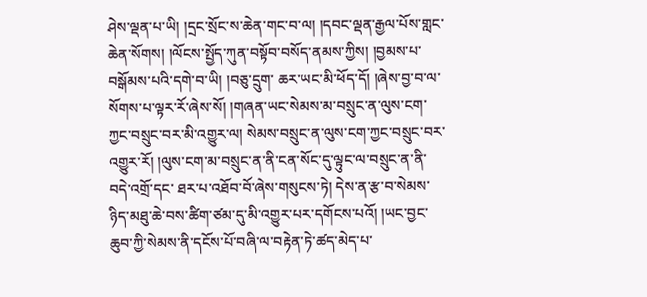ཤེས་ལྡན་པ་ཡི། །དྲང་སྲོང་ས་ཆེན་གང་བ་ལ། །དབང་ལྡན་རྒྱལ་པོས་གླང་ཆེན་སོགས། །ལོངས་སྤྱོད་ཀུན་བསྟོབ་བསོད་ནམས་ཀྱིས། །བྱམས་པ་བསྒོམས་པའི་དགེ་བ་ཡི། །བཅུ་དྲུག་ ཆར་ཡང་མི་ཕོད་དོ། །ཞེས་བྱ་བ་ལ་སོགས་པ་ལྟར་རོ་ཞེས་སོ། །གཞན་ཡང་སེམས་མ་བསྲུང་ན་ལུས་ངག་ཀྱང་བསྲུང་བར་མི་འགྱུར་ལ། སེམས་བསྲུང་ན་ལུས་ངག་ཀྱང་བསྲུང་བར་འགྱུར་རོ། །ལུས་ངག་མ་བསྲུང་ན་ནི་ངན་སོང་དུ་ལྟུང་ལ་བསྲུང་ན་ནི་བདེ་འགྲོ་དང་ ཐར་པ་འཐོབ་བོ་ཞེས་གསུངས་ཏེ། དེས་ན་རྩ་བ་སེམས་ཉིད་མཐུ་ཆེ་བས་ཚིག་ཙམ་དུ་མི་འགྱུར་པར་དགོངས་པའོ། །ཡང་བྱང་ཆུབ་ཀྱི་སེམས་ནི་དངོས་པོ་བཞི་ལ་བརྟེན་ཏེ་ཚད་མེད་པ་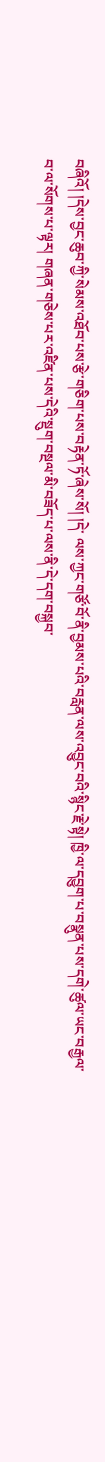བཞིའོ། །དེས་བྱང་ཆུབ་ཀྱི་སེམས་འཐོབ་པས་རྩེ་གཅིག་པས་བརྟེན་ཏོ་ཞེས་སོ། །དེ་ ལས་ཀྱང་གཙོ་བོ་ནི་བྱམས་པའི་བརླན་ལས་འབྱུང་བའི་སྙིང་རྗེ་སྟེ། ཁྱི་ལ་དབྱུག་པ་བསྣུན་པས་དགེ་ཚུལ་ཡང་བརྒྱལ་བ་ལ་སོགས་པ་ལྟར། གཞན་གཅེས་པར་འཛིན་པས་དེའི་སྡུག་བསྔལ་མི་བཟོད་པ་ལས་ནི་དེ་དག་བསྐྱབ་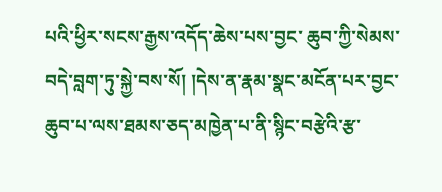པའི་ཕྱིར་སངས་རྒྱས་འདོད་ཆེས་པས་བྱང་ ཆུབ་ཀྱི་སེམས་བདེ་བླག་ཏུ་སྐྱེ་བས་སོ། །དེས་ན་རྣམ་སྣང་མངོན་པར་བྱང་ཆུབ་པ་ལས་ཐམས་ཅད་མཁྱེན་པ་ནི་སྙིང་བརྩེའི་རྩ་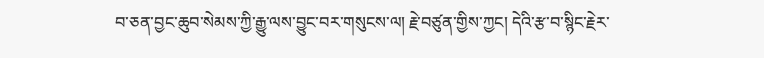བ་ཅན་བྱང་ཆུབ་སེམས་ཀྱི་རྒྱུ་ལས་བྱུང་བར་གསུངས་ལ། རྗེ་བཙུན་གྱིས་ཀྱང། དེའི་རྩ་བ་སྙིང་རྗེར་